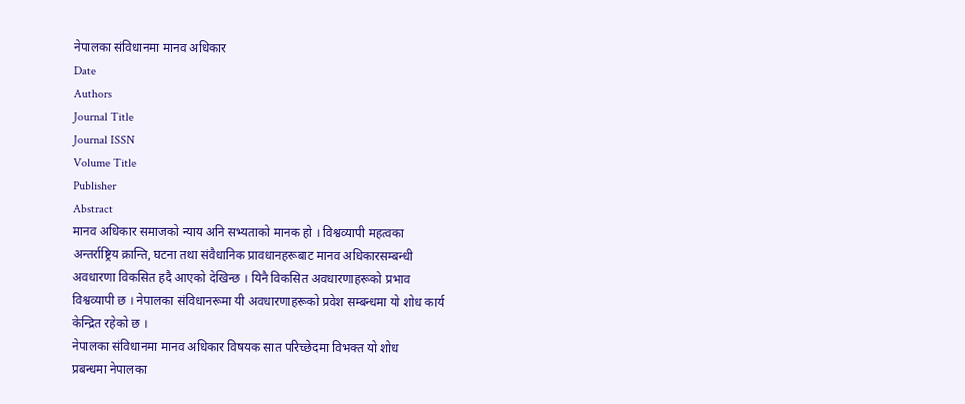नेपालका संविधानमा मानव अधिकार
Date
Authors
Journal Title
Journal ISSN
Volume Title
Publisher
Abstract
मानव अधिकार समाजको न्याय अनि सभ्यताको मानक हो । विश्वव्यापी महत्वका
अन्तर्राष्ट्रिय क्रान्ति, घटना तथा संवैधानिक प्रावधानहरूबाट मानव अधिकारसम्बन्धी
अवधारणा विकसित हदै आएको देखिन्छ । यिनै विकसित अवधारणाहरूको प्रभाव
विश्वव्यापी छ । नेपालका संविधानरूमा यी अवधारणाहरूको प्रवेश सम्बन्धमा यो शोध कार्य
केन्द्रित रहेको छ ।
नेपालका संविधानमा मानव अधिकार विषयक सात परिच्छेदमा विभक्त यो शोध
प्रबन्धमा नेपालका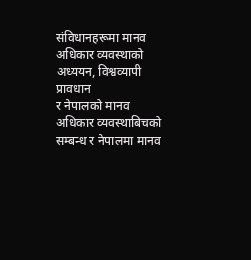संविधानहरूमा मानव अधिकार व्यवस्थाको अध्ययन, विश्वव्यापी प्रावधान
र नेपालको मानव अधिकार व्यवस्थाबिचको सम्बन्ध र नेपालमा मानव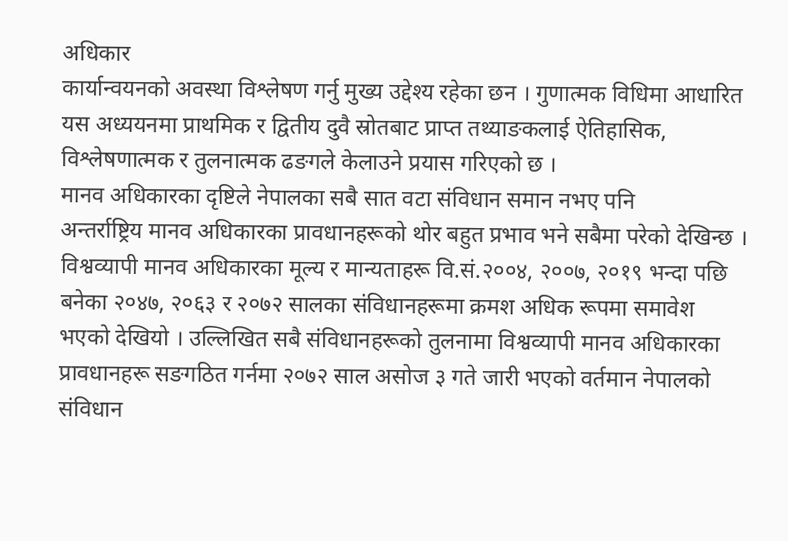अधिकार
कार्यान्वयनको अवस्था विश्लेषण गर्नु मुख्य उद्देश्य रहेका छन । गुणात्मक विधिमा आधारित
यस अध्ययनमा प्राथमिक र द्वितीय दुवै स्रोतबाट प्राप्त तथ्याङकलाई ऐतिहासिक,
विश्लेषणात्मक र तुलनात्मक ढङगले केलाउने प्रयास गरिएको छ ।
मानव अधिकारका दृष्टिले नेपालका सबै सात वटा संविधान समान नभए पनि
अन्तर्राष्ट्रिय मानव अधिकारका प्रावधानहरूको थोर बहुत प्रभाव भने सबैमा परेको देखिन्छ ।
विश्वव्यापी मानव अधिकारका मूल्य र मान्यताहरू वि.सं.२००४, २००७, २०१९ भन्दा पछि
बनेका २०४७, २०६३ र २०७२ सालका संविधानहरूमा क्रमश अधिक रूपमा समावेश
भएको देखियो । उल्लिखित सबै संविधानहरूको तुलनामा विश्वव्यापी मानव अधिकारका
प्रावधानहरू सङगठित गर्नमा २०७२ साल असोज ३ गते जारी भएको वर्तमान नेपालको
संविधान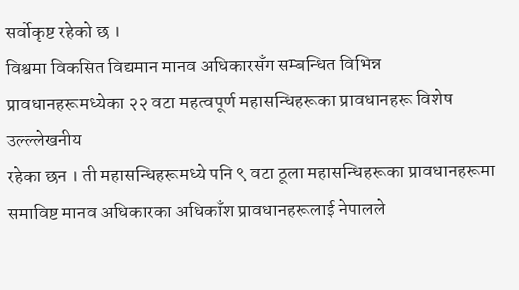सर्वोकृष्ट रहेको छ ।
विश्वमा विकसित विद्यमान मानव अधिकारसँग सम्बन्धित विभिन्न
प्रावधानहरूमध्येका २२ वटा महत्वपूर्ण महासन्धिहरूका प्रावधानहरू विशेष उल्ल्लेखनीय
रहेका छन । ती महासन्धिहरूमध्ये पनि ९ वटा ठूला महासन्धिहरूका प्रावधानहरूमा
समाविष्ट मानव अधिकारका अधिकाँश प्रावधानहरूलाई नेपालले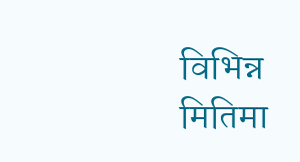विभिन्न मितिमा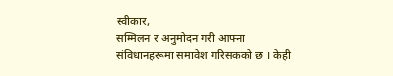स्वीकार,
सम्मिलन र अनुमोदन गरी आफ्ना संविधानहरूमा समावेश गरिसकको छ । केही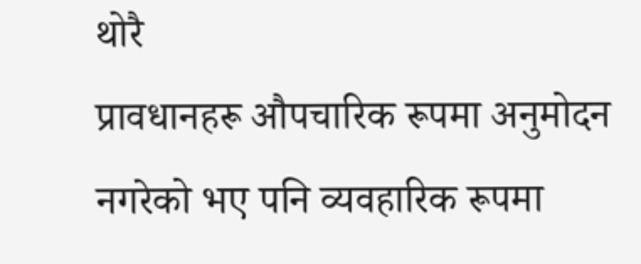थोरै
प्रावधानहरू औपचारिक रूपमा अनुमोदन नगरेको भए पनि व्यवहारिक रूपमा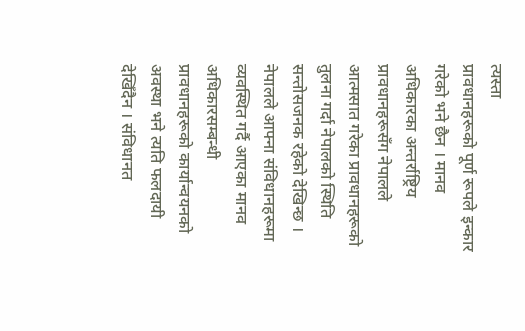त्यस्ता
प्रावधानहरूको पूर्ण रूपले इन्कार गरेको भने छैन । मानव अधिकारका अन्तर्राष्ट्रिय
प्रावधानहरूसँग नेपालले आत्मसात गरेका प्रावधानहरूको तुलना गर्दा नेपालको स्थिति
सन्तोसजनक रहेको देखिन्छ ।
नेपालले आफ्ना संविधानहरूमा व्यवस्थित गर्दै आएका मानव अधिकारसम्बन्धी
प्रावधानहरूको कार्यान्वयनको अवस्था भने त्यति फलदायी देखिँदैन । संविधानत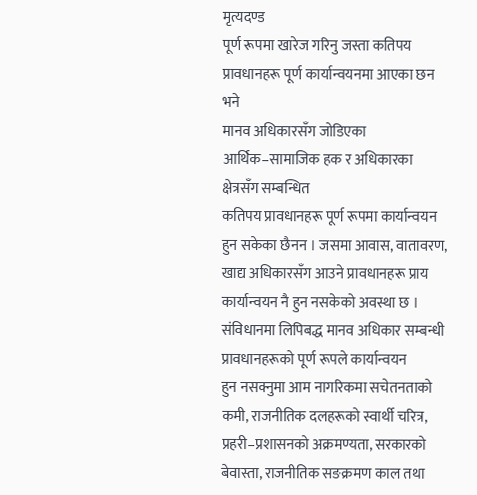मृत्यदण्ड
पूर्ण रूपमा खारेज गरिनु जस्ता कतिपय प्रावधानहरू पूर्ण कार्यान्वयनमा आएका छन भने
मानव अधिकारसँग जोडिएका आर्थिक–सामाजिक हक र अधिकारका क्षेत्रसँग सम्बन्धित
कतिपय प्रावधानहरू पूर्ण रूपमा कार्यान्वयन हुन सकेका छैनन । जसमा आवास, वातावरण,
खाद्य अधिकारसँग आउने प्रावधानहरू प्राय कार्यान्वयन नै हुन नसकेको अवस्था छ ।
संविधानमा लिपिबद्ध मानव अधिकार सम्बन्धी प्रावधानहरूको पूर्ण रूपले कार्यान्वयन
हुन नसक्नुमा आम नागरिकमा सचेतनताको कमी, राजनीतिक दलहरूको स्वार्थी चरित्र,
प्रहरी–प्रशासनको अक्रमण्यता, सरकारको बेवास्ता, राजनीतिक सङक्रमण काल तथा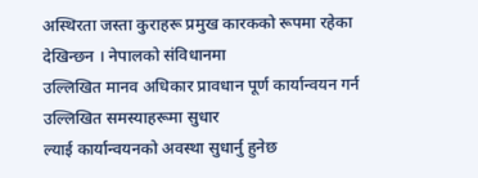अस्थिरता जस्ता कुराहरू प्रमुख कारकको रूपमा रहेका देखिन्छन । नेपालको संविधानमा
उल्लिखित मानव अधिकार प्रावधान पूर्ण कार्यान्वयन गर्न उल्लिखित समस्याहरूमा सुधार
ल्याई कार्यान्वयनको अवस्था सुधार्नु हुनेछ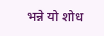भन्ने यो शोध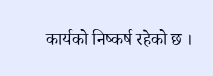कार्यको निष्कर्ष रहेको छ ।